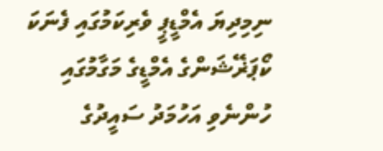ނިމިދިޔަ އެމްޑީޕީ ވެރިކަމުގައި ފެނަކަ ކޯޕަޜޭޝަންގެ އެމްޑީގެ މަގާމުގައި ހުންނެވި އަހުމަދު ސައީދުގެ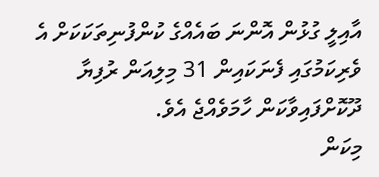އާއިލީ ގުޅުން އޮންނަ ބައެއްގެ ކުންފުނިތަކަކަށް އެ ވެރިކަމުގައި ފެނަކައިން 31 މިލިއަން ރުފިޔާ ދޫކޮށްފައިވާކަން ހާމަވެއްޖެ އެވެ.
މިކަން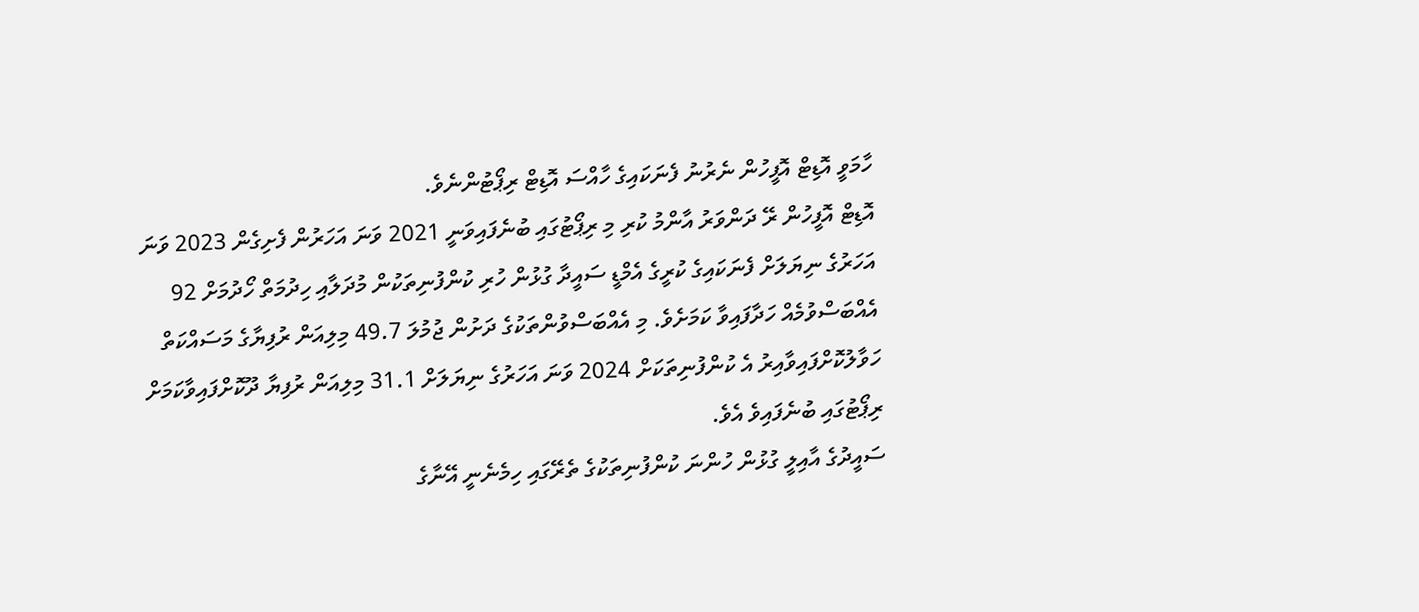ހާމަވީ އޮޑިޓް އޮފީހުން ނެރުނު ފެނަކައިގެ ހާއްސަ އޮޑިޓް ރިޕޯޓުންނެވެ.
އޮޑިޓް އޮފީހުން ރޭ ދަންވަރު އާންމު ކުރި މި ރިޕޯޓުގައި ބުނެފައިވަނީ 2021 ވަނަ އަހަރުން ފެށިގެން 2023 ވަނަ އަހަރުގެ ނިޔަލަށް ފެނަކައިގެ ކުރީގެ އެމްޑީ ސައީދާ ގުޅުން ހުރި ކުންފުނިތަކުން މުދަލާއި ހިދުމަތް ހޯދުމަށް 92 އެއްބަސްވުމެއް ހަދާފައިވާ ކަމަށެވެ. މި އެއްބަސްވުންތަކުގެ ދަށުން ޖުމުލަ 49.7 މިލިއަން ރުފިޔާގެ މަސައްކަތް ހަވާލުކޮށްފައިވާއިރު އެ ކުންފުނިތަކަށް 2024 ވަނަ އަހަރުގެ ނިޔަލަށް 31.1 މިލިއަން ރުފިޔާ ދޫކޮށްފައިވާކަމަށް ރިޕޯޓުގައި ބުނެފައިވެ އެވެ.
ސައީދުގެ އާއިލީ ގުޅުން ހުންނަ ކުންފުނިތަކުގެ ތެރޭގައި ހިމެނެނީ އޭނާގެ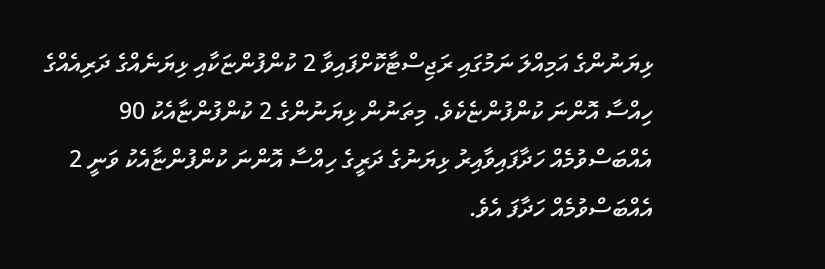ޅިޔަނުންގެ އަމިއްލަ ނަމުގައި ރަޖިސްޓާކޮށްފައިވާ 2 ކުންފުންޏަކާއި ޅިޔަނެއްގެ ދަރިއެއްގެ ހިއްސާ އޮންނަ ކުންފުންޏެކެވެ. މިތަނުން ޅިޔަނުންގެ 2 ކުންފުންޏާއެކު 90 އެއްބަސްވުމެއް ހަދާފައިވާއިރު ޅިޔަނުގެ ދަރީގެ ހިއްސާ އޮންނަ ކުންފުންޏާއެކު ވަނީ 2 އެއްބަސްވުމެއް ހަދާފަ އެވެ.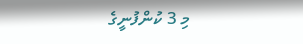މި 3 ކުންފުނީގެ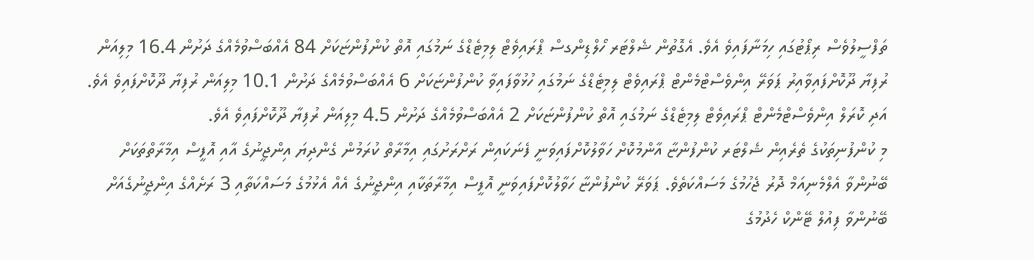ތަފްސީލުވެސް ރިޕޯޓުގައި ހިމަނާފައިވެ އެވެ. އެގޮތުން ޝެލްޓަރ ހޯލްޑިންގސް ޕްރައިވެޓް ލިމިޓެޑްގެ ނަމުގައި އޮތް ކުންފުންޏަކަށް 84 އެއްބަސްވުމެއްގެ ދަށުން 16.4 މިލިއަން ރުފިޔާ ދޫކޮށްފައިވާއިރު ޕަވަރޭ އިންވެސްޓްމެންޓް ޕްރައިވެޓް ލިމިޓެޑްގެ ނަމުގައި ހުޅުވާފައިވާ ކުންފުންޏަކަށް 6 އެއްބަސްވުމެއްގެ ދަށުން 10.1 މިލިއަން ރުފިޔާ ދޫކޮށްފައިވެ އެވެ. އަދި ކޮރަލް އިންވެސްޓްމެންޓް ޕްރައިވެޓް ލިމިޓެޑްގެ ނަމުގައި އޮތް ކުންފުންޏަކަށް 2 އެއްބަސްވުމެއްގެ ދަށުން 4.5 މިލިއަން ރުފިޔާ ދޫކޮށްފައިވެ އެވެ.
މި ކުންފުނިތަކުގެ ތެރެއިން ޝެލްޓަރ ކުންފުންޏާ އާންމުކޮށް ހަވާލުކޮށްފައިވަނީ ފެނަކައިން ރަށްރަށުގައި އިމާރާތް ކުރަމުން ގެންދިޔަ އިންޖީނުގެ އާއި އޮފީސް އިމާރާތްތަކަށް ބޭނުންވާ އެލްމެނިއަމް ދޮރު ޖެހުމުގެ މަސައްކަތެވެ. ޕަވަރޭ ކުންފުންޏާ ހަވާލުކޮށްފައިވަނީ އޮފީސް އިމާރާތަކާއި އިންޖީނުގެ އެއް އެޅުމުގެ މަސައްކަތާއި 3 ރަށެއްގެ އިންޖީނުގެއަށް ބޭނުންވާ ފިއުލް ޓޭންކް ހެދުމުގެ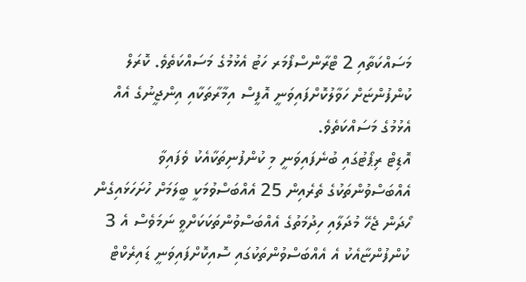މަސައްކަތާއި 2 ޓްރާންސްފޯމަރ ހަޓު އެޅުމުގެ މަސައްކަތެވެ. ކޮރަލް ކުންފުންޏަށް ހަވާލުކޮށްފައިވަނީ އޮފީސް އިމާރާތަކާއި އިންޖީނުގެ އެއް އެޅުމުގެ މަސައްކަތެވެ.
އޮޑިޓް ރިޕޯޓުގައި ބުނެފައިވަނީ މި ކުންފުނިތަކާއެކު ވެފައިވާ އެއްބަސްވުންތަކުގެ ތެރެއިން 25 އެއްބަސްވުމަކީ ބީލަމަށް ހުށަހަޅައިގެން ހޯދަން ޖެހޭ މުދަލާއި ހިދުމަތުގެ އެއްބަސްވުންތަކަކަށްވީ ނަމަވެސް އެ 3 ކުންފުންޏާއެކު އެ އެއްބަސްވުންތަކުގައި ސޮއިކޮށްފައިވަނީ ޑައިރެކްޓް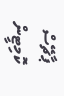ޕާޗޭސް ކޮމިޓީން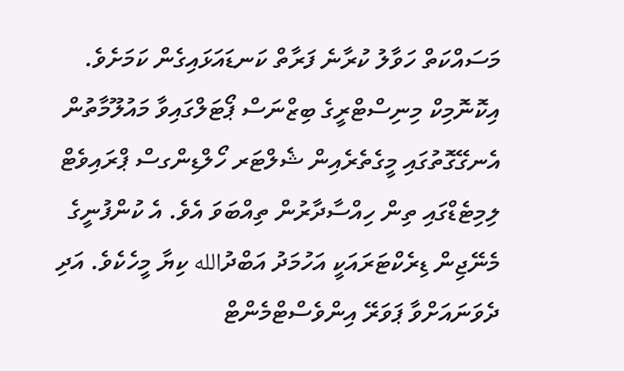މަސައްކަތް ހަވާލު ކުރާނެ ފަރާތް ކަނޑައަޅައިގެން ކަމަށެވެ.
އިކޮނޮމިކް މިނިސްޓްރީގެ ބިޒްނަސް ޕޯޓަލްގައިވާ މައުލޫމާތުން އެނގޭގޮތުގައި މީގެތެރެއިން ޝެލްޓަރ ހޯލްޑިންގސް ޕްރައިވެޓް ލިމިޓެޑްގައި ތިން ހިއްސާދާރުން ތިއްބަވަ އެވެ. އެ ކުންފުނީގެ މެނޭޖިން ޑިރެކްޓަރައަކީ އަހުމަދު އަބްދުالله ކިޔާ މީހެކެވެ. އަދި ދެވަނައަށްވާ ޕަވަރޭ އިންވެސްޓްމެންޓް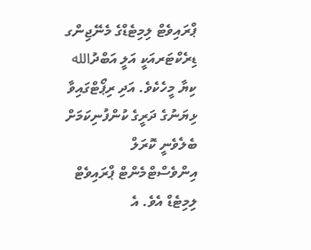ޕްރައިވެޓް ލިމިޓެޑްގެ މެނޭޖިންގ ޑިރެކްޓަރއަކީ އަލީ އަބްދުالله ކިޔާ މީހެކެވެ. އަދި ރިޕޯޓްގައިވާ ޅިޔަނުގެ ދަރީގެ ކުންފުނިކަމަށް ބެލެވެނީ ކޮރަލް އިންވެސްޓްމެންޓް ޕްރައިވެޓް ލިމިޓެޑް އެވެ. އެ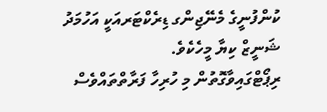ކުންފުނީގެ މެނޭޖިންގ ޑިރެކްޓަރއަކީ އަހުމަދު ޝަނީޒް ކިޔާ މީހެކެވެ.
ރިޕޯޓްގައިވާގޮތުން މި ހުރިހާ ފަރާތްތައްވެސް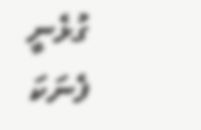ގުޅެނީ ފެނަކަ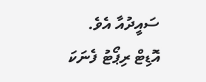ސައީދުއާ އެވެ.
އޮޑިޓް ރިޕޯޓު ފެނަކަ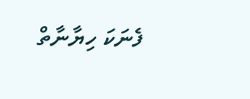ފެނަކަ ހިޔާނާތް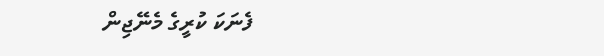ފެނަކަ ކުރީގެ މެނޭޖިން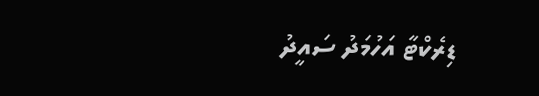ޑިރެކްޓާ އަހުމަދު ސައީދު